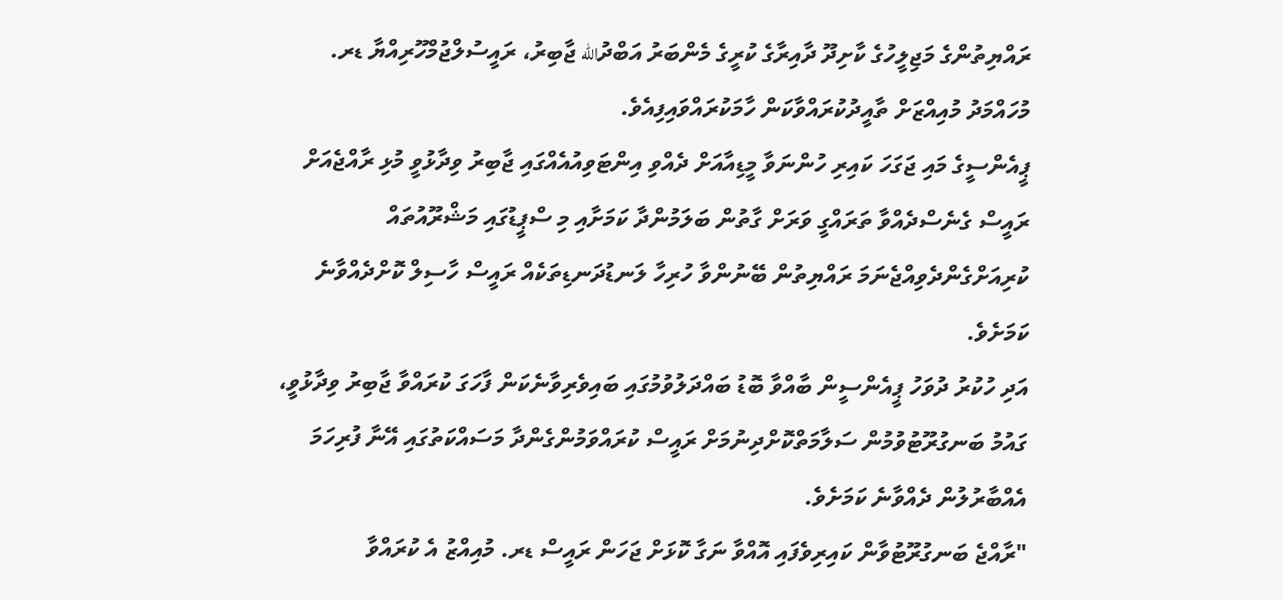ރައްޔިތުންގެ މަޖިލީހުގެ ކާށިދޫ ދާއިރާގެ ކުރީގެ މެންބަރު އަބްދުالله ޖާބިރު، ރައީސުލްޖުމްހޫރިއްޔާ ޑރ. މުހައްމަދު މުއިއްޒަށް ތާއީދުކުރައްވާކަން ހާމަކުރައްވައިފިއެވެ.
ޕީއެންސީގެ މައި ޖަގަހަ ކައިރި ހުންނަވާ މީޑިއާއަށް ދެއްވި އިންޓަވިއުއެއްގައި ޖާބިރު ވިދާޅުވީ މުޅި ރާއްޖެއަށް ރައީސް ގެނެސްދެއްވާ ތަރައްގީ ވަރަށް ގާތުން ބަލަމުންދާ ކަމަށާއި މި ސްޕީޑުގައި މަޝްރޫއުތައް ކުރިއަށްގެންދެވިއްޖެނަމަ ރައްޔިތުން ބޭނުންވާ ހުރިހާ ލަނޑުދަނޑިތަކެއް ރައީސް ހާސިލް ކޮށްދެއްވާނެ ކަމަށެވެ.
އަދި ހުކުރު ދުވަހު ޕީއެންސީން ބާއްވާ ބޮޑު ބައްދަލުވުމުގައި ބައިވެރިވާނެކަން ފާހަގަ ކުރައްވާ ޖާބިރު ވިދާޅުވީ، ގައުމު ބަނގުރޫޓުވުމުން ސަލާމަތްކޮށްދިނުމަށް ރައީސް ކުރައްވަމުންގެންދާ މަސައްކަތުގައި އޭނާ ފުރިހަމަ އެއްބާރުލުން ދެއްވާނެ ކަމަށެވެ.
"ރާއްޖެ ބަނގުރޫޓުވާން ކައިރިވެފައި އޮއްވާ ނަގާ ކޮޅަށް ޖަހަން ރައީސް ޑރ. މުއިއްޒު އެ ކުރައްވާ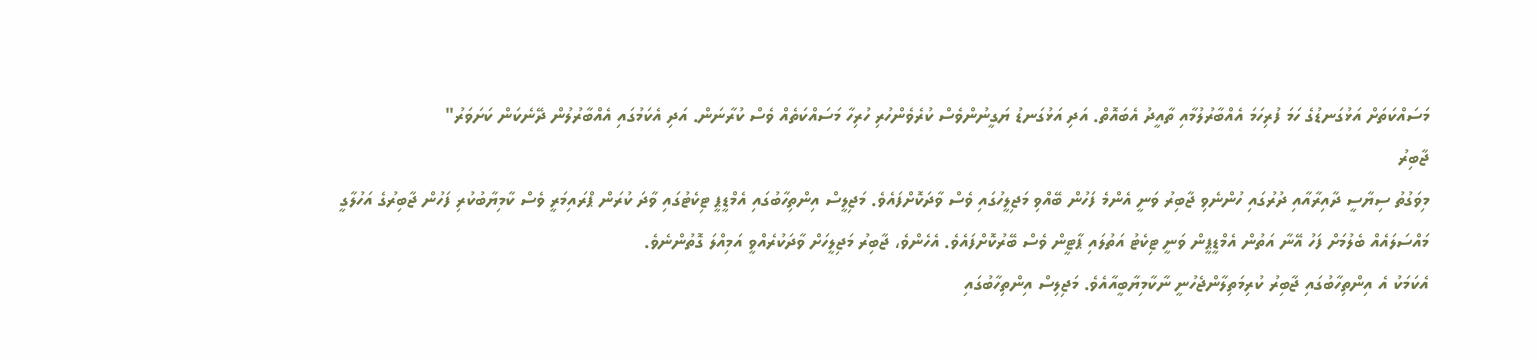މަސައްކަތަށް އަޅުގަނޑުގެ ހަމަ ފުރިހަމަ އެއްބާރުލުމާއި ތާއީދު އެބައޮތް. އަދި އަޅުގަނޑު ޔަގީނުންވެސް ކުރެވެންހުރި ހުރިހާ މަސައްކަތެއް ވެސް ކުރާނަން. އަދި އެކަމުގައި އެއްބާރުލުން ދޭނެކަން ކަށަވަރު"
ޖާބިރު
މިވަގުތު ސިޔާސީ ދާއިރާއާއި ދުރުގައި ހުންނެވި ޖާބިރު ވަނީ އެންމެ ފަހުން ބޭއްވި މަޖިލީހުގައި ވެސް ވާދަކޮށްފައެވެ. މަޖިލީސް އިންތިހާބުގައި އެމްޑީޕީ ޓިކެޓުގައި ވާދަ ކުރަން ޕްރައިމަރީ ވެސް ކާމިޔާބުކުރި ފަހުން ޖާބިރުގެ އަހުލާގީ މައްސަލައެއް ބެލުމަށް ފަހު އޭނާ އަތުން އެމްޑީޕީން ވަނީ ޓިކެޓު އަތުލައި ޕާޓީން ވެސް ބޭރުކޮށްފައެވެ. އެހެންވެ، ޖާބިރު މަޖިލީހަށް ވާދަކުރެއްވީ އަމިއްލަ ގޮތުންނެވެ.
އެކަމަކު އެ އިންތިހާބުގައި ޖާބިރު ކުރިމަތިލާންޖެހުނީ ނާކާމިޔާބީއާއެވެ. މަޖިލިސް އިންތިހާބުގައި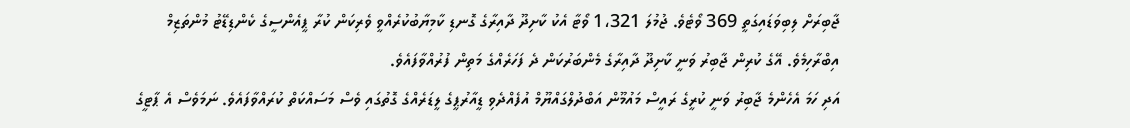ޖާބިރަށް ލިބިވަޑައިގަތީ 369 ވޯޓެވެ. ޖުމުލަ 1،321 ވޯޓާ އެކު ކާށިދޫ ދާއިރާގެ ގޮނޑި ކާމިޔާބުކުރެއްވީ ވެރިކަން ކުރާ ޕީއެންސީގެ ކެންޑިޑޭޓު މުންތަޒިމް އިބްރާހިމެވެ. އޭގެ ކުރިން ޖާބިރު ވަނީ ކާށިދޫ ދާއިރާގެ މެންބަރުކަން ދެ ފަހަރެއްގެ މަތިން ފުރުއްވާފައެވެ.
އަދި ހަމަ އެހެންމެ ޖާބިރު ވަނީ ކުރީގެ ރައީސް މައުމޫން އަބްދުލްގައްޔޫމް އުފެއްދެވި ޑީއާރުޕީގެ ލީޑަރެއްގެ ގޮތުގައި ވެސް މަސައްކަތް ކުރައްވާފައެވެ. ނަމަވެސް އެ ޕާޓީގެ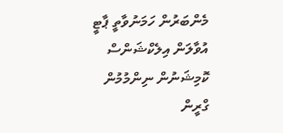މެންބަރުން ހަމަނުވާތީ ޕާޓީ އުވާލަން އިލެކްޝަންސް ކޮމިޝަނުން ނިންމުމުން ގްރީން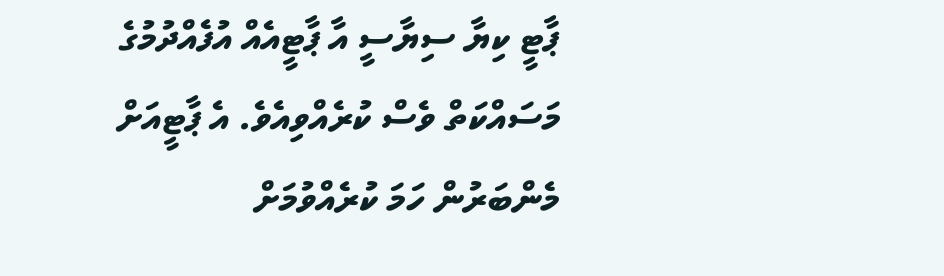ޕާޓީ ކިޔާ ސިޔާސީ އާ ޕާޓީއެއް އުފެއްދުމުގެ މަސައްކަތް ވެސް ކުރެއްވިއެވެ. އެ ޕާޓީއަށް މެންބަރުން ހަމަ ކުރެއްވުމަށް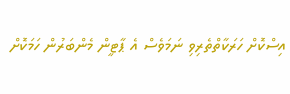އިސްކޮށް ހަރަކާތްތެރިވި ނަމަވެސް އެ ޕާޓީން މެންބަރުން ހަމަކޮށް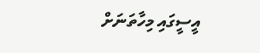އީސީގައި މިހާތަނަށް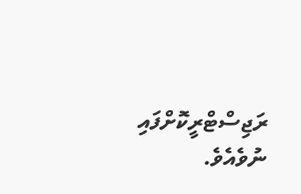ރަޖިސްޓްރީކޮށްފައި ނުވެއެވެ.